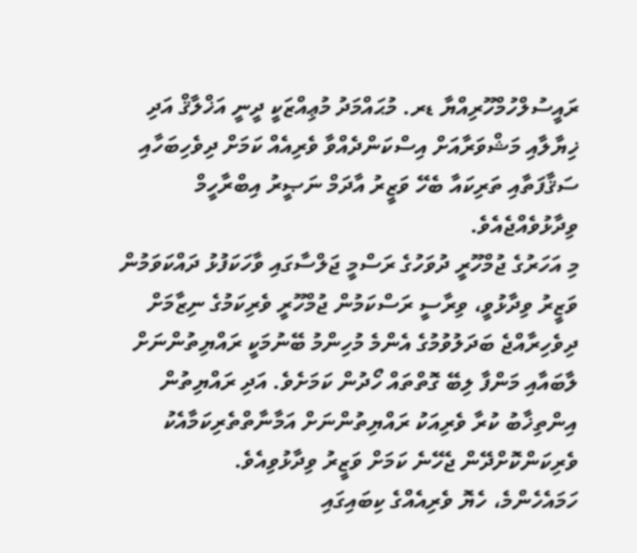ރައީސުލްހުމްހޫރިއްޔާ ޑރ. މުޙައްމަދު މުޢިއްޒަކީ ދީނީ އަޚްލާޤް އަދި ޚިޔާލާއި މަޝްވަރާއަށް އިސްކަންދެއްވާ ވެރިއެއް ކަމަށް ދިވެހިބަހާއި ސަޤާފަތާއި ތަރިކައާ ބެހޭ ވަޒީރު އާދަމް ނަޞީރު އިބްރާހީމް ވިދާޅުވެއްޖެއެވެ.
މި އަހަރުގެ ޖުމްހޫރީ ދުވަހުގެ ރަސްމީ ޖަލްސާގައި ވާހަކަފުޅު ދައްކަވަމުން ވަޒީރު ވިދާޅުވީ، ވިރާސީ ރަސްކަމުން ޖުމްހޫރީ ވެރިކަމުގެ ނިޒާމަށް ދިވެހިރާއްޖެ ބަދަލުވުމުގެ އެންމެ މުހިންމު ބޭނުމަކީ ރައްޔިތުންނަށް ލާބައާއި މަންފާ ލިބޭ ގޮތްތައް ހޯދުން ކަމަށެވެ. އަދި ރައްޔިތުން އިންތިޚާބު ކުރާ ވެރިއަކު ރައްޔިތުންނަށް އަމާނާތްތެރިކަމާއެކު ވެރިކަންކޮށްދޭން ޖެހޭނެ ކަމަށް ވަޒީރު ވިދާޅުވިއެވެ.
ހަމައެހެންމެ، ހެޔޮ ވެރިއެއްގެ ކިބައިގައި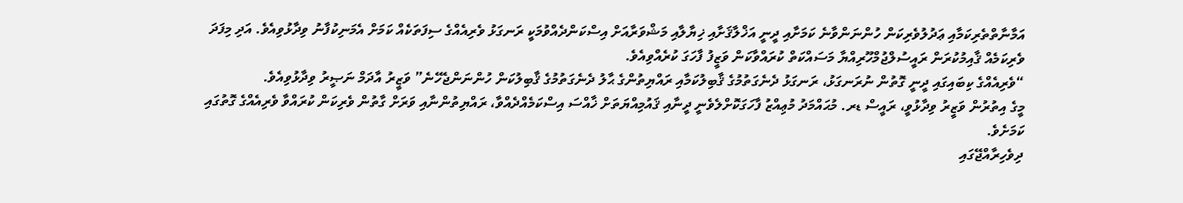އަމާނާތްތެރިކަމާއި ޢަދުލުވެރިކަން ހުންނަންވާނެ ކަމަށާއި ދީނީ އަޚްލާޤަށާއި ޚިޔާލާއި މަޝްވަރާއަށް އިސްކަންދެއްވުމަކީ ރަނގަޅު ވެރިއެއްގެ ސިފަތަކެއް ކަމަށް އެމަނިކުފާނު ވިދާޅުވިއެވެ. އަދި މިފަދަ ވެރިކަމެއް ޤާއިމުކުރަން ރައީސުލްޖުމްހޫރިއްޔާ މަސައްކަތް ކުރައްވާކަން ވަޒީފު ފާހަގަ ކުރެއްވިއެވެ.
“ވެރިއެއްގެ ކިބައިގައި ދީނީ ގޮތުން ނުރަނގަޅު، ރަނގަޅު ދެނެގަތުމުގެ ޤާބިލުކަމާއި ރައްޔިތުންގެ ޙާލު ދެނެގަތުމުގެ ޤާބިލުކަން ހުންނަންޖެހޭނެ” ވަޒީރު އާދަމް ނަޞީރު ވިދާޅުވިއެވެ.
މީގެ އިތުރުން ވަޒީރު ވިދާޅުވީ، ރައީސް ޑރ. މުޙައްމަދު މުޢިއްޒު ފާހަގަކޮށްލެވެނީ ދީނާއި ޤައުމިއްޔަތަށް ޚާއްސަ އިސްކަމެއްދެއްވާ، ރައްޔިތުންނާއި ވަރަށް ގާތުން ވެރިކަން ކުރައްވާ ވެރިއެއްގެ ގޮތުގައި ކަމަށެވެ.
ދިވެހިރާއްޖޭގައި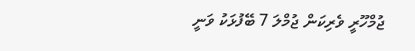ޖުމްހޫރީ ވެރިކަން ޖުމްލަ 7 ބޭފުޅަކު ވަނީ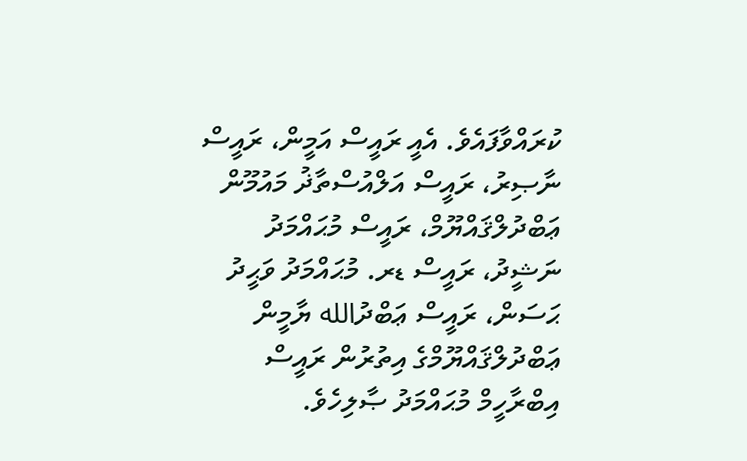ކުރައްވާފައެވެ. އެއީ ރައީސް އަމީން، ރައީސް ނާޞިރު، ރައީސް އަލްއުސްތާޛު މައުމޫން ޢަބްދުލްޤައްޔޫމް، ރައީސް މުޙައްމަދު ނަޝީދު، ރައީސް ޑރ. މުޙައްމަދު ވަޙީދު ޙަސަން، ރައީސް ޢަބްދުالله ޔާމީން ޢަބްދުލްޤައްޔޫމްގެ އިތުރުން ރައީސް އިބްރާހީމް މުޙައްމަދު ޞާލިހެވެ.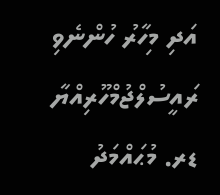އަދި މިހާރު ހުންނެވި ރައީސުލްޖުމްހޫރިއްޔާ ޑރ. މުޙައްމަދު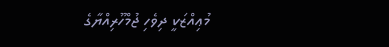މުޢިއްޒަކީ ދިވެހި ޖުމްހޫރިއްޔާގެ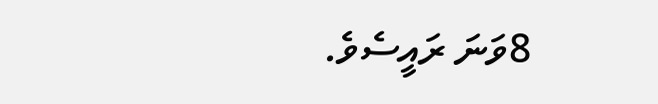8ވަނަ ރައީސެވެ.